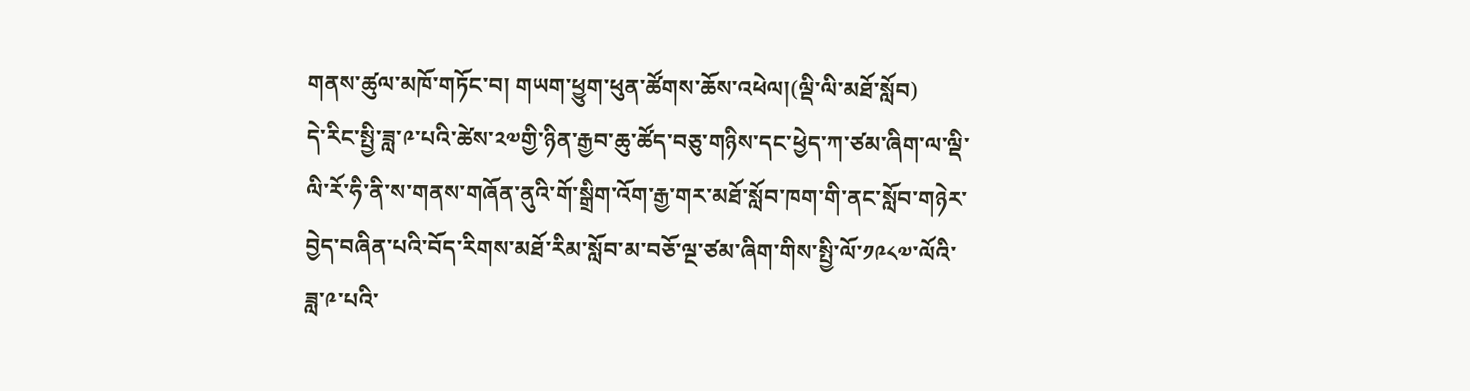གནས་ཚུལ་མཁོ་གཏོང་བ། གཡག་ཕྱུག་ཕུན་ཚོགས་ཆོས་འཕེལ།(ལྡི་ལི་མཐོ་སློབ)
དེ་རིང་སྤྱི་ཟླ་༩་པའི་ཚེས་༢༧གྱི་ཉིན་རྒྱབ་ཆུ་ཚོད་བཅུ་གཉིས་དང་ཕྱེད་ཀ་ཙམ་ཞིག་ལ་ལྡི་ལི་རོ་ཧི་ནི་ས་གནས་གཞོན་ནུའི་གོ་སྒྲིག་འོག་རྒྱ་གར་མཐོ་སློབ་ཁག་གི་ནང་སློབ་གཉེར་བྱེད་བཞིན་པའི་བོད་རིགས་མཐོ་རིམ་སློབ་མ་བཅོ་ལྔ་ཙམ་ཞིག་གིས་སྤྱི་ལོ་༡༩༨༧་ལོའི་ཟླ་༩་པའི་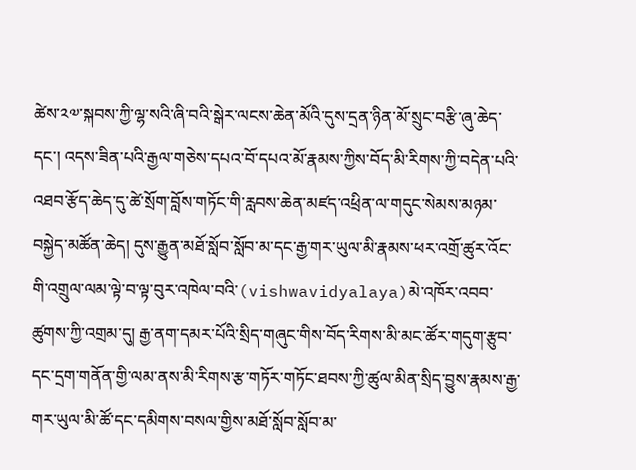ཚེས་༢༧་སྐབས་ཀྱི་ལྷ་སའི་ཞི་བའི་སྒེར་ལངས་ཆེན་མོའི་དུས་དྲན་ཉིན་མོ་སྲུང་བརྩི་ཞུ་ཆེད་དང་། འདས་ཟིན་པའི་རྒྱལ་གཅེས་དཔའ་བོ་དཔའ་མོ་རྣམས་ཀྱིས་བོད་མི་རིགས་ཀྱི་བདེན་པའི་འཐབ་རྩོད་ཆེད་དུ་ཚེ་སྲོག་བློས་གཏོང་གི་རླབས་ཆེན་མཛད་འཕྲིན་ལ་གདུང་སེམས་མཉམ་བསྐྱེད་མཚོན་ཆེད། དུས་རྒྱུན་མཐོ་སློབ་སློབ་མ་དང་རྒྱ་གར་ཡུལ་མི་རྣམས་ཕར་འགྲོ་ཚུར་འོང་གི་འགྲུལ་ལམ་ལྟེ་བ་ལྟ་བུར་འཁེལ་བའི་(vishwavidyalaya)མེ་འཁོར་འབབ་ཚུགས་ཀྱི་འགྲམ་དུ། རྒྱ་ནག་དམར་པོའི་སྲིད་གཞུང་གིས་བོད་རིགས་མི་མང་ཚོར་གདུག་རྩུབ་དང་དྲག་གནོན་གྱི་ལམ་ནས་མི་རིགས་རྩ་གཏོར་གཏོང་ཐབས་ཀྱི་ཚུལ་མིན་སྲིད་བྱུས་རྣམས་རྒྱ་གར་ཡུལ་མི་ཚོ་དང་དམིགས་བསལ་གྱིས་མཐོ་སློབ་སློབ་མ་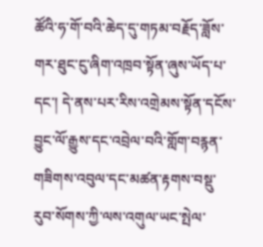ཚོའི་ཧ་གོ་བའི་ཆེད་དུ་གཏམ་བརྗོད་ཟློས་གར་ཐུང་ངུ་ཞིག་འཁྲབ་སྟོན་ཞུས་ཡོད་པ་དང་། དེ་ནས་པར་རིས་འགྲེམས་སྟོན་དངོས་བྱུང་ལོ་རྒྱུས་དང་འབྲེལ་བའི་གློག་བརྙན་གཟིགས་འབུལ་དང་མཚན་རྟགས་བསྡུ་རུབ་སོགས་ཀྱི་ལས་འགུལ་ཡང་སྤེལ་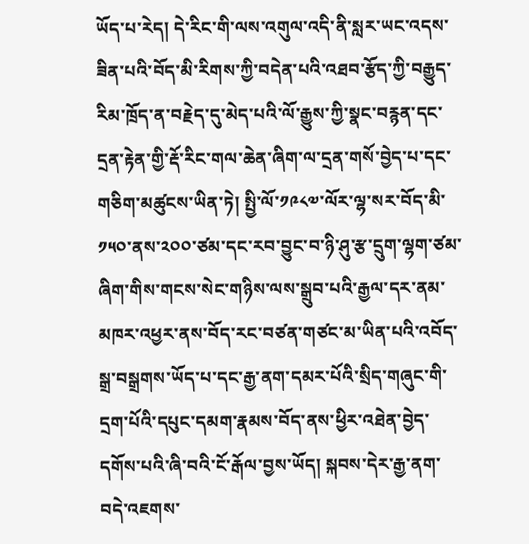ཡོད་པ་རེད། དེ་རིང་གི་ལས་འགུལ་འདི་ནི་སླར་ཡང་འདས་ཟིན་པའི་བོད་མི་རིགས་ཀྱི་བདེན་པའི་འཐབ་རྩོད་ཀྱི་བརྒྱུད་རིམ་ཁྲོད་ན་བརྗེད་དུ་མེད་པའི་ལོ་རྒྱུས་ཀྱི་སྣང་བརྙན་དང་དྲན་རྟེན་གྱི་རྡོ་རིང་གལ་ཆེན་ཞིག་ལ་དྲན་གསོ་བྱེད་པ་དང་གཅིག་མཚུངས་ཡིན་ཏེ། སྤྱི་ལོ་༡༩༨༧་ལོར་ལྷ་སར་བོད་མི་༡༥༠་ནས་༢༠༠་ཙམ་དང་རབ་བྱུང་བ་ཉི་ཤུ་རྩ་དྲུག་ལྷག་ཙམ་ཞིག་གིས་གངས་སེང་གཉིས་ལས་སྒྲུབ་པའི་རྒྱལ་དར་ནམ་མཁར་འཕྱར་ནས་བོད་རང་བཙན་གཙང་མ་ཡིན་པའི་འབོད་སྒྲ་བསྒྲགས་ཡོད་པ་དང་རྒྱ་ནག་དམར་པོའི་སྲིད་གཞུང་གི་དྲག་པོའི་དཔུང་དམག་རྣམས་བོད་ནས་ཕྱིར་འཐེན་བྱེད་དགོས་པའི་ཞི་བའི་ངོ་རྒོལ་བྱས་ཡོད། སྐབས་དེར་རྒྱ་ནག་བདེ་འཇགས་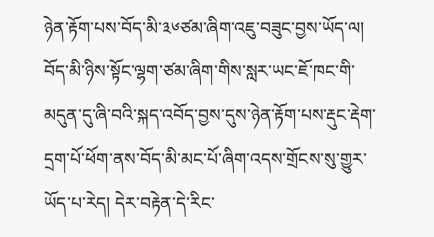ཉེན་རྟོག་པས་བོད་མི་༣༦ཙམ་ཞིག་འཇུ་བཟུང་བྱས་ཡོད་ལ། བོད་མི་ཉིས་སྟོང་ལྷག་ཙམ་ཞིག་གིས་སླར་ཡང་ཇོ་ཁང་གི་མདུན་དུ་ཞི་བའི་སྐད་འབོད་བྱས་དུས་ཉེན་རྟོག་པས་རྡུང་རྡེག་དྲག་པོ་ཕོག་ནས་བོད་མི་མང་པོ་ཞིག་འདས་གྲོངས་སུ་གྱུར་ཡོད་པ་རེད། དེར་བརྟེན་དེ་རིང་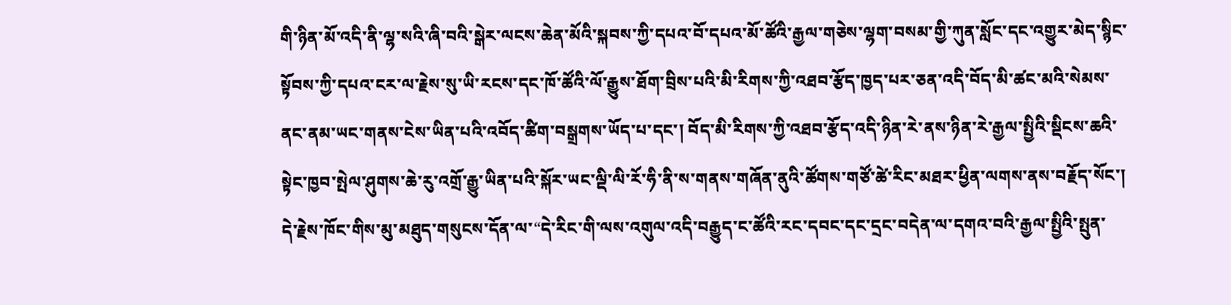གི་ཉིན་མོ་འདི་ནི་ལྷ་སའི་ཞི་བའི་སྒེར་ལངས་ཆེན་མོའི་སྐབས་ཀྱི་དཔའ་བོ་དཔའ་མོ་ཚོའི་རྒྱལ་གཅེས་ལྷག་བསམ་གྱི་ཀུན་སློང་དང་འགྱུར་མེད་སྙིང་སྟོབས་ཀྱི་དཔའ་ངར་ལ་རྗེས་སུ་ཡི་རངས་དང་ཁོ་ཚོའི་ལོ་རྒྱུས་ཐོག་བྲིས་པའི་མི་རིགས་ཀྱི་འཐབ་རྩོད་ཁྱད་པར་ཅན་འདི་བོད་མི་ཚང་མའི་སེམས་ནང་ནམ་ཡང་གནས་ངེས་ཡིན་པའི་འབོད་ཚིག་བསྒྲགས་ཡོད་པ་དང་། བོད་མི་རིགས་ཀྱི་འཐབ་རྩོད་འདི་ཉིན་རེ་ནས་ཉིན་རེ་རྒྱལ་སྤྱིའི་སྡིངས་ཆའི་སྟེང་ཁྱབ་སྤེལ་ཤུགས་ཆེ་རུ་འགྲོ་རྒྱུ་ཡིན་པའི་སྐོར་ཡང་ལྡི་ལི་རོ་ཧི་ནི་ས་གནས་གཞོན་ནུའི་ཚོགས་གཙོ་ཚེ་རིང་མཐར་ཕྱིན་ལགས་ནས་བརྗོད་སོང་། དེ་རྗེས་ཁོང་གིས་མུ་མཐུད་གསུངས་དོན་ལ་“དེ་རིང་གི་ལས་འགུལ་འདི་བརྒྱུད་ང་ཚོའི་རང་དབང་དང་དྲང་བདེན་ལ་དགའ་བའི་རྒྱལ་སྤྱིའི་སྤུན་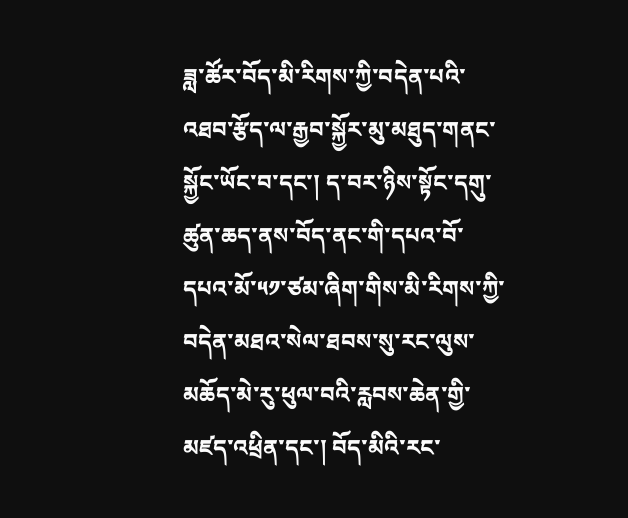ཟླ་ཚོར་བོད་མི་རིགས་ཀྱི་བདེན་པའི་འཐབ་རྩོད་ལ་རྒྱབ་སྐྱོར་མུ་མཐུད་གནང་སྐྱོང་ཡོང་བ་དང་། ད་བར་ཉིས་སྟོང་དགུ་ཚུན་ཆད་ནས་བོད་ནང་གི་དཔའ་བོ་དཔའ་མོ་༥༡་ཙམ་ཞིག་གིས་མི་རིགས་ཀྱི་བདེན་མཐའ་སེལ་ཐབས་སུ་རང་ལུས་མཆོད་མེ་རུ་ཕུལ་བའི་རླབས་ཆེན་གྱི་མཛད་འཕྲིན་དང་། བོད་མིའི་རང་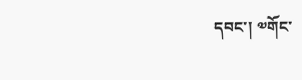དབང་། ༧གོང་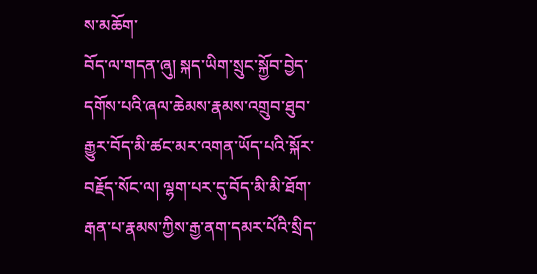ས་མཆོག་
བོད་ལ་གདན་ཞུ། སྐད་ཡིག་སྲུང་སྐྱོབ་བྱེད་དགོས་པའི་ཞལ་ཆེམས་རྣམས་འགྲུབ་ཐུབ་རྒྱུར་བོད་མི་ཚང་མར་འགན་ཡོད་པའི་སྐོར་བརྗོད་སོང་ལ། ལྷག་པར་དུ་བོད་མི་མི་ཐོག་རྒན་པ་རྣམས་ཀྱིས་རྒྱ་ནག་དམར་པོའི་སྲིད་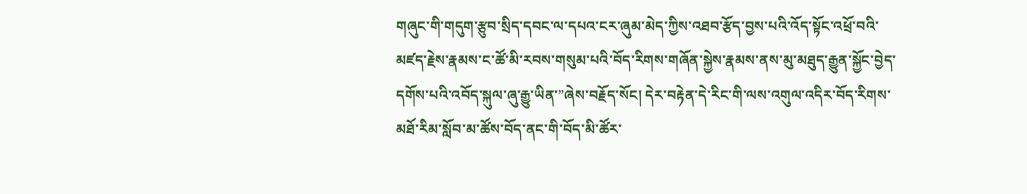གཞུང་གི་གདུག་རྩུབ་སྲིད་དབང་ལ་དཔའ་ངར་ཞུམ་མེད་ཀྱིས་འཐབ་རྩོད་བྱས་པའི་འོད་སྟོང་འཕྲོ་བའི་མཛད་རྗེས་རྣམས་ང་ཚོ་མི་རབས་གསུམ་པའི་བོད་རིགས་གཞོན་སྐྱེས་རྣམས་ནས་མུ་མཐུད་རྒྱུན་སྐྱོང་བྱེད་དགོས་པའི་འབོད་སྐུལ་ཞུ་རྒྱུ་ཡིན་”ཞེས་བརྗོད་སོང། དེར་བརྟེན་དེ་རིང་གི་ལས་འགུལ་འདིར་བོད་རིགས་མཐོ་རིམ་སློབ་མ་ཚོས་བོད་ནང་གི་བོད་མི་ཚོར་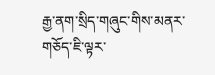རྒྱ་ནག་སྲིད་གཞུང་གིས་མནར་གཅོད་ཇི་ལྟར་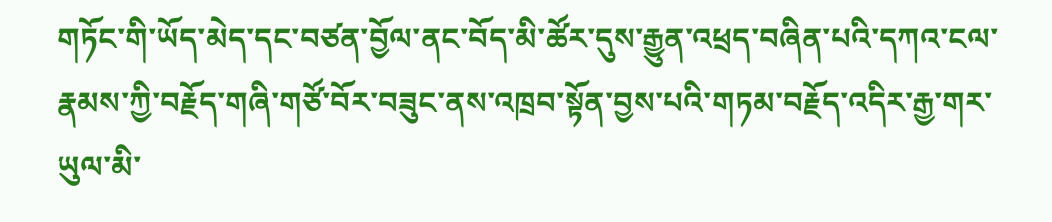གཏོང་གི་ཡོད་མེད་དང་བཙན་བྱོལ་ནང་བོད་མི་ཚོར་དུས་རྒྱུན་འཕྲད་བཞིན་པའི་དཀའ་ངལ་རྣམས་ཀྱི་བརྗོད་གཞི་གཙོ་བོར་བཟུང་ནས་འཁྲབ་སྟོན་བྱས་པའི་གཏམ་བརྗོད་འདིར་རྒྱ་གར་ཡུལ་མི་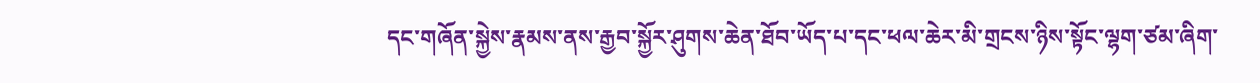དང་གཞོན་སྐྱེས་རྣམས་ནས་རྒྱབ་སྐྱོར་ཤུགས་ཆེན་ཐོབ་ཡོད་པ་དང་ཕལ་ཆེར་མི་གྲངས་ཉིས་སྟོང་ལྷག་ཙམ་ཞིག་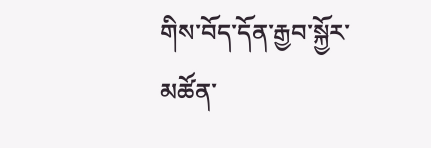གིས་བོད་དོན་རྒྱབ་སྐྱོར་མཚོན་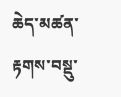ཆེད་མཚན་རྟགས་བསྡུ་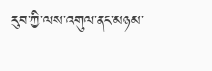རུབ་ཀྱི་ལས་འགུལ་ནང་མཉམ་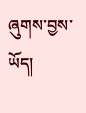ཞུགས་བྱས་ཡོད།